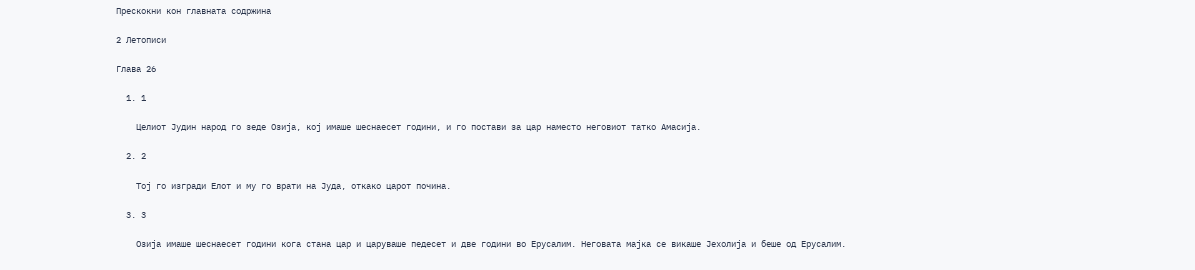Прескокни кон главната содржина

2 Летописи

Глава 26

  1. 1

    Целиот Јудин народ го зеде Озија, кој имаше шеснаесет години, и го постави за цар наместо неговиот татко Амасија.

  2. 2

    Тој го изгради Елот и му го врати на Јуда, откако царот почина.

  3. 3

    Озија имаше шеснаесет години кога стана цар и царуваше педесет и две години во Ерусалим. Неговата мајка се викаше Јехолија и беше од Ерусалим.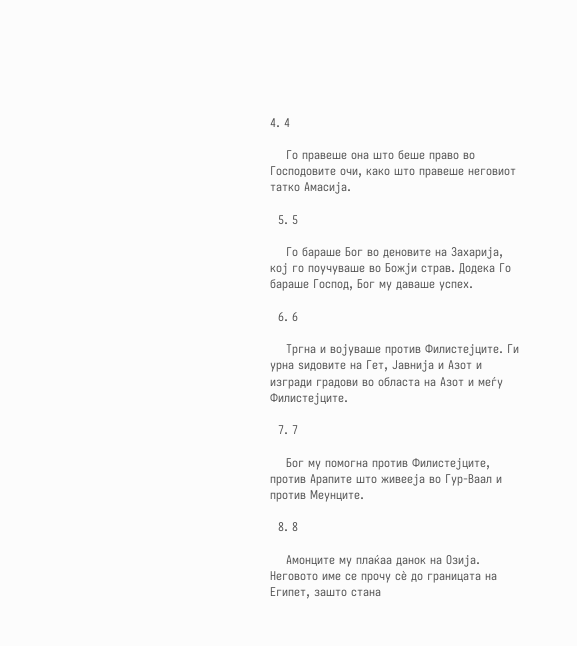4. 4

    Го правеше она што беше право во Господовите очи, како што правеше неговиот татко Амасија.

  5. 5

    Го бараше Бог во деновите на Захарија, кој го поучуваше во Божји страв. Додека Го бараше Господ, Бог му даваше успех.

  6. 6

    Тргна и војуваше против Филистејците. Ги урна ѕидовите на Гет, Јавнија и Азот и изгради градови во областа на Азот и меѓу Филистејците.

  7. 7

    Бог му помогна против Филистејците, против Арапите што живееја во Гур-Ваал и против Меунците.

  8. 8

    Амонците му плаќаа данок на Озија. Неговото име се прочу сѐ до границата на Египет, зашто стана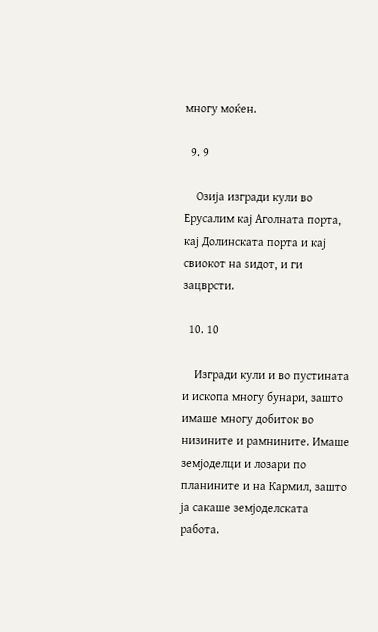многу моќен.

  9. 9

    Озија изгради кули во Ерусалим кај Аголната порта, кај Долинската порта и кај свиокот на ѕидот, и ги зацврсти.

  10. 10

    Изгради кули и во пустината и ископа многу бунари, зашто имаше многу добиток во низините и рамнините. Имаше земјоделци и лозари по планините и на Кармил, зашто ја сакаше земјоделската работа.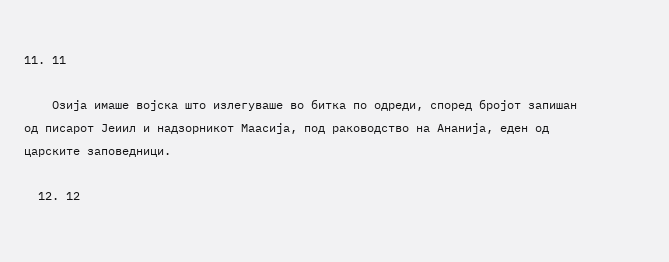11. 11

    Озија имаше војска што излегуваше во битка по одреди, според бројот запишан од писарот Јеиил и надзорникот Маасија, под раководство на Ананија, еден од царските заповедници.

  12. 12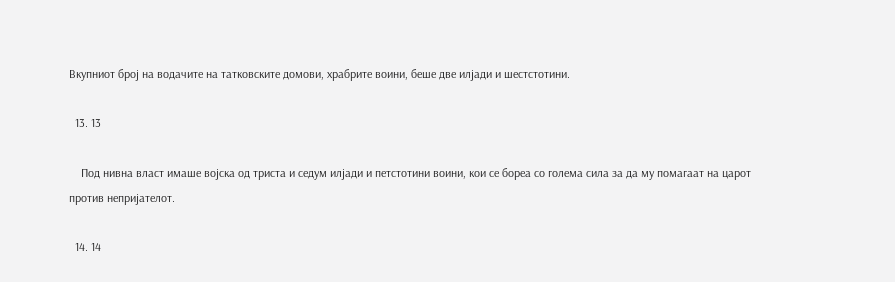Вкупниот број на водачите на татковските домови, храбрите воини, беше две илјади и шестстотини.

  13. 13

    Под нивна власт имаше војска од триста и седум илјади и петстотини воини, кои се бореа со голема сила за да му помагаат на царот против непријателот.

  14. 14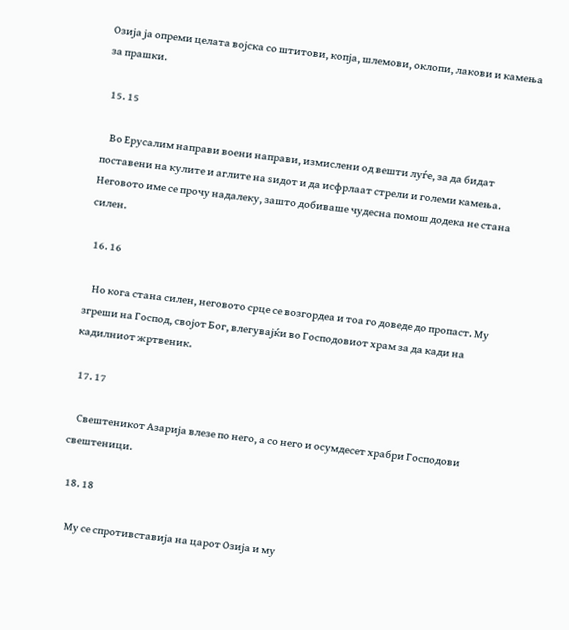Озија ја опреми целата војска со штитови, копја, шлемови, оклопи, лакови и камења за прашки.

  15. 15

    Во Ерусалим направи воени направи, измислени од вешти луѓе, за да бидат поставени на кулите и аглите на ѕидот и да исфрлаат стрели и големи камења. Неговото име се прочу надалеку, зашто добиваше чудесна помош додека не стана силен.

  16. 16

    Но кога стана силен, неговото срце се возгордеа и тоа го доведе до пропаст. Му згреши на Господ, својот Бог, влегувајќи во Господовиот храм за да кади на кадилниот жртвеник.

  17. 17

    Свештеникот Азарија влезе по него, а со него и осумдесет храбри Господови свештеници.

  18. 18

    Му се спротивставија на царот Озија и му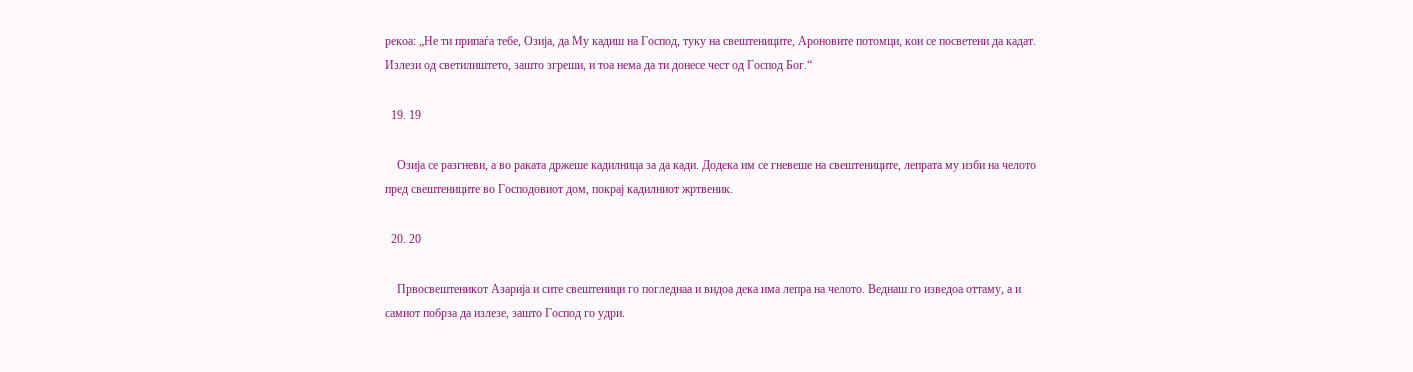рекоа: „Не ти припаѓа тебе, Озија, да Му кадиш на Господ, туку на свештениците, Ароновите потомци, кои се посветени да кадат. Излези од светилиштето, зашто згреши, и тоа нема да ти донесе чест од Господ Бог.“

  19. 19

    Озија се разгневи, а во раката држеше кадилница за да кади. Додека им се гневеше на свештениците, лепрата му изби на челото пред свештениците во Господовиот дом, покрај кадилниот жртвеник.

  20. 20

    Првосвештеникот Азарија и сите свештеници го погледнаа и видоа дека има лепра на челото. Веднаш го изведоа оттаму, а и самиот побрза да излезе, зашто Господ го удри.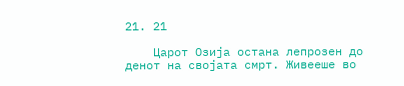21. 21

    Царот Озија остана лепрозен до денот на својата смрт. Живееше во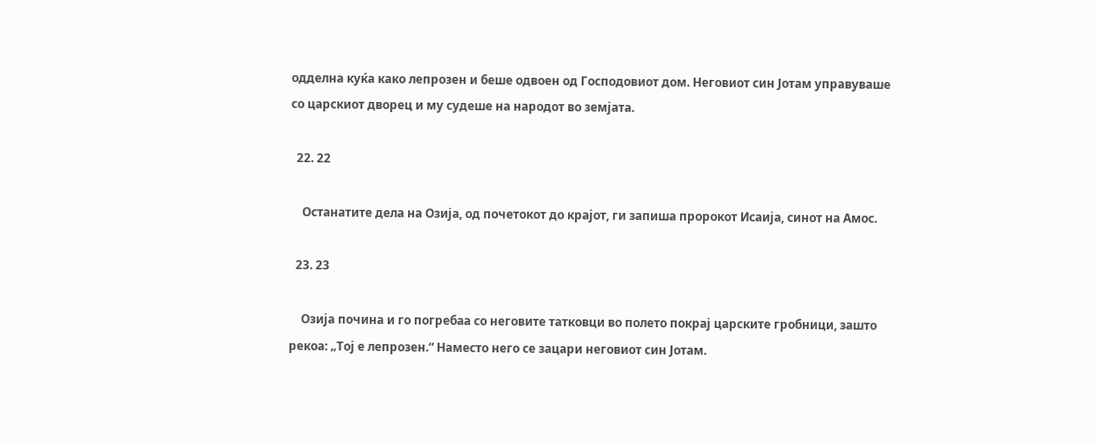одделна куќа како лепрозен и беше одвоен од Господовиот дом. Неговиот син Јотам управуваше со царскиот дворец и му судеше на народот во земјата.

  22. 22

    Останатите дела на Озија, од почетокот до крајот, ги запиша пророкот Исаија, синот на Амос.

  23. 23

    Озија почина и го погребаа со неговите татковци во полето покрај царските гробници, зашто рекоа: „Тој е лепрозен.“ Наместо него се зацари неговиот син Јотам.